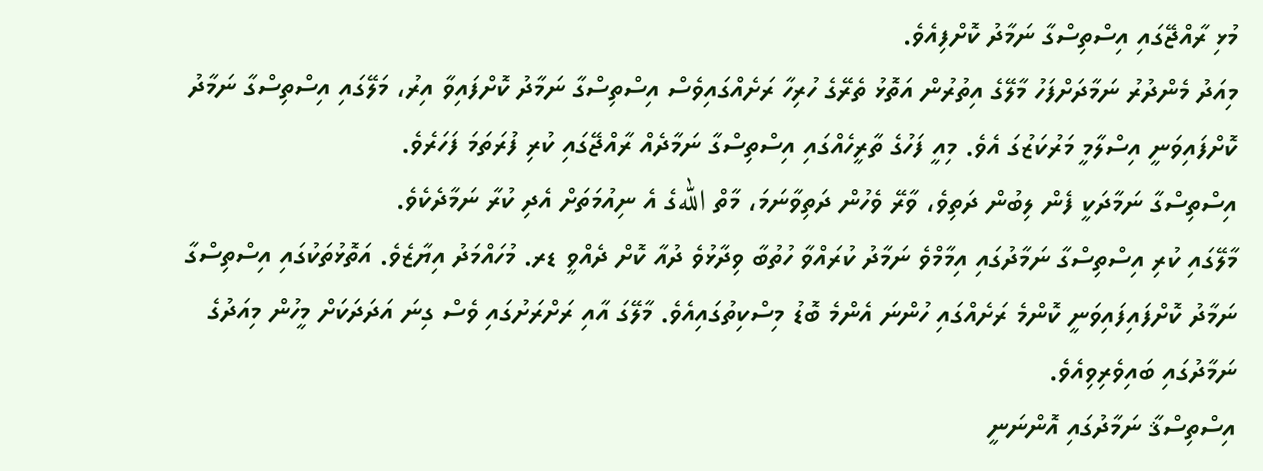މުޅި ރާއްޖޭގައި އިސްތިސްގާ ނަމާދު ކޮށްފިއެވެ.
މިއަދު މެންދުރު ނަމާދަށްފަހު މާލޭގެ އިތުރުން އަތޮޅު ތެރޭގެ ހުރިހާ ރަށެއްގައިވެސް އިސްތިސްގާ ނަމާދު ކޮށްފައިވާ އިރު، މަލޭގައި އިސްތިސްގާ ނަމާދު ކޮށްފައިވަނީ އިސްލާމީ މަރުކަޒުގަ އެވެ. މިއީ ފަހުގެ ތާރީހެއްގައި އިސްތިސްގާ ނަމާދެއް ރާއްޖޭގައި ކުރި ފުރަތަމަ ފަހަރެވެ.
އިސްތިސްގާ ނަމާދަކީ ފެން ލިބުން ދަތިވެ، ވާރޭ ވެހުން ދަތިވާނަމަ، މާތް اللهގެ އެ ނިއުމަތަށް އެދި ކުރާ ނަމާދެކެވެ.
މާލޭގައި ކުރި އިސްތިސްގާ ނަމާދުގައި އިމާމްވެ ނަމާދު ކުރައްވާ ހުތުބާ ވިދާޅުވެ ދުއާ ކޮށް ދެއްވީ ޑރ. މުހައްމަދު އިޔާޒެވެ. އަތޮޅުތަކުގައި އިސްތިސްގާ ނަމާދު ކޮށްފައިފައިވަނީ ކޮންމެ ރަށެއްގައި ހުންނަ އެންމެ ބޮޑު މިސްކިތުގައިއެވެ. މާލޭގަ އާއި ރަށްރަށުގައި ވެސް ގިނަ އަދަދަކަށް މީހުން މިއަދުގެ ނަމާދުގައި ބައިވެރިވިއެވެ.
އިސްތިސްޤާ ނަމާދުގައި އޮންނަނީ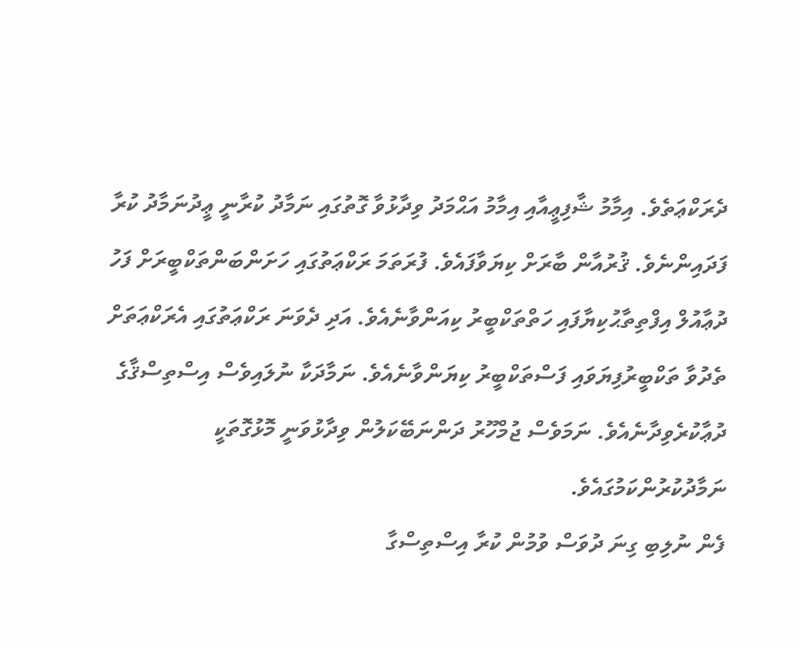ދެރަކްޢަތެވެ. އިމާމު ޝާފިޢީއާއި އިމާމު އަޙްމަދު ވިދާޅުވާ ގޮތުގައި ނަމާދު ކުރާނީ ޢީދުނަމާދު ކުރާ ފަދައިންނެވެ. ޤުރުއާން ބާރަށް ކިޔަވާފައެވެ. ފުރަތަމަ ރަކްޢަތުގައި ހަށަންބަންތަކްބީރަށް ފަހު ދުޢާއުލް އިފްތިތާޙުކިޔާފައި ހަތްތަކްބީރު ކިއަންވާނެއެވެ. އަދި ދެވަނަ ރަކްޢަތުގައި އެރަކްޢަތަށް ތެދުވާ ތަކްބީރުފިޔަވައި ފަސްތަކްބީރު ކިޔަންވާނެއެވެ. ނަމާދަކާ ނުލައިވެސް އިސްތިސްޤާގެ ދުޢާކުރެވިދާނެއެވެ. ނަމަވެސް ޖުމްހޫރު ދަންނަބޭކަލުން ވިދާޅުވަނީ މޮޅުގޮތަކީ ނަމާދުކުރުންކަމުގައެވެ.
ފެން ނުލިބި ގިނަ ދުވަސް ވުމުން ކުރާ އިސްތިސްގާ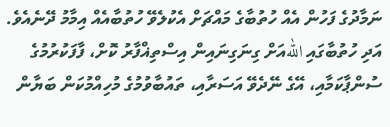ނަމާދުގެ ފަހުން އެއް ހުތުބާގެ މައްޗަށް އެކުލެވޭ ހުތުބާއެއް އިމާމު ދޭނެއެވެ. އަދި ހުތުބާގައި اللهއަށް ގިނަގިނައިން އިސްތިޣްފާރު ކޮށް، ފާފަކުރުމުގެ ސުންޕާކަމާއި، އޭގެ ނޭދެވޭ އަސަރާއި، ތައުބާވުމުގެ މުހިއްމުކަން ބަޔާން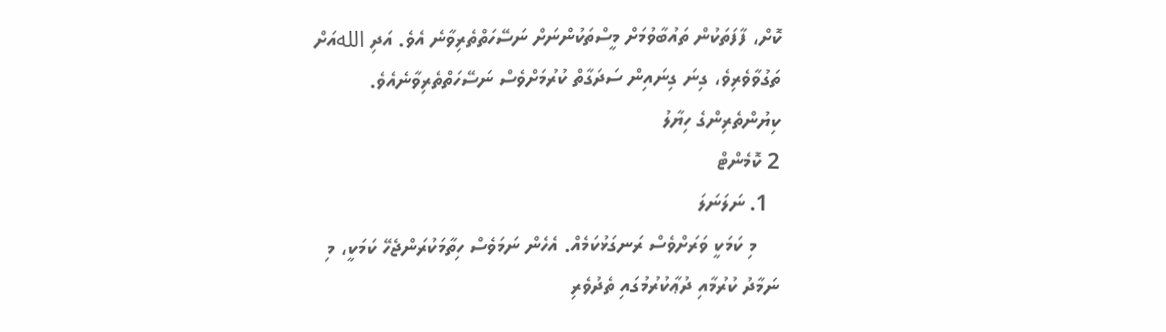ކޮށް، ފާފަތަކުން ތައުބާވުމަށް މީސްތަކުންނަށް ނަސޭހަތްތެރިވާނެ އެވެ. އަދި اللهއަށް ތަގުވާވެރިވެ، ގިނަ ގިނައިން ސަދަގާތް ކުރުމަށްވެސް ނަސޭހަތްތެރިވާނެއެވެ.
ކިޔުންތެރިންގެ ހިޔާލު
2 ކޮމެންޓް
  1. ނަލަނަލަ
    މި ކަމަކީ ވަރަށްވެސް ރަނގަޅުކަމެއް. އެހެން ނަމަވެސް ހިތާމަކުރަންޖެހޭ ކަމަކީ، މި ނަމާދު ކުރުމާއި ދުޢާކުރުމުގައި ތެދުވެރި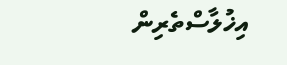އިޚުލާސްތެރިން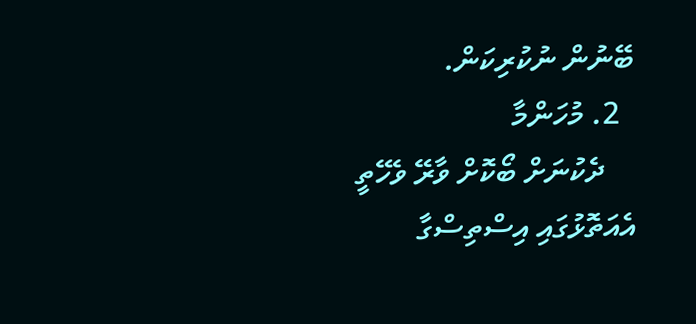ބޭނުން ނުކުރިކަން.
  2. މުހަންމާ
    ދެކުނަށް ބޯކޮށް ވާރޭ ވެހޭތީ އެއަތޮޅުގައި އިސްތިސްގާ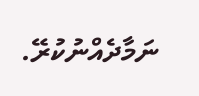ނަމާދެއްނުކުރޭ.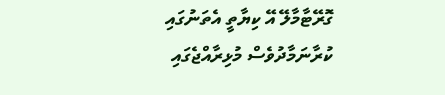ގޮރޭޓާމާލޭ އޭ ކިޔާތީ އެތަނުގައި ކުރާނަމާދުވެސް މުޅިރާއްޖެގައި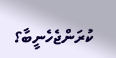ކުރަންޖެހެނީބާ؟